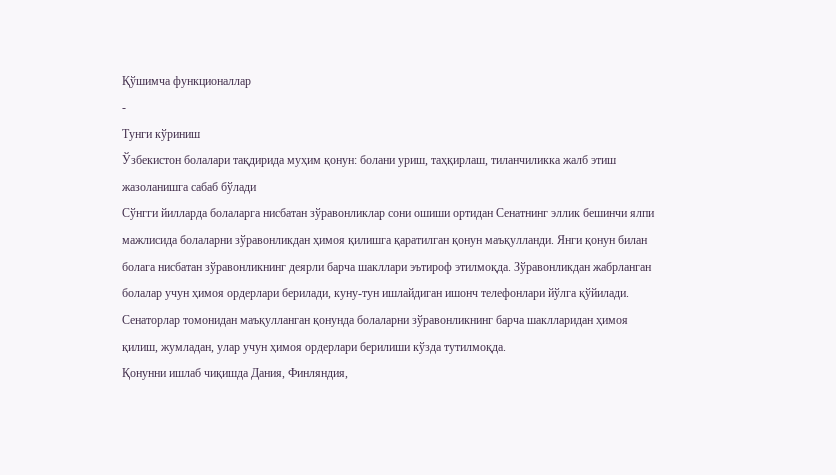Қўшимча функционаллар
-
Тунги кўриниш
Ўзбекистон болалари тақдирида муҳим қонун: болани уриш, таҳқирлаш, тиланчиликка жалб этиш жазоланишга сабаб бўлади
Сўнгги йилларда болаларга нисбатан зўравонликлар сони ошиши ортидан Сенатнинг эллик бешинчи ялпи мажлисида болаларни зўравонликдан ҳимоя қилишга қаратилган қонун маъқулланди. Янги қонун билан болага нисбатан зўравонликнинг деярли барча шакллари эътироф этилмоқда. Зўравонликдан жабрланган болалар учун ҳимоя ордерлари берилади, куну-тун ишлайдиган ишонч телефонлари йўлга қўйилади.
Сенаторлар томонидан маъқулланган қонунда болаларни зўравонликнинг барча шаклларидан ҳимоя қилиш, жумладан, улар учун ҳимоя ордерлари берилиши кўзда тутилмоқда.
Қонунни ишлаб чиқишда Дания, Финляндия,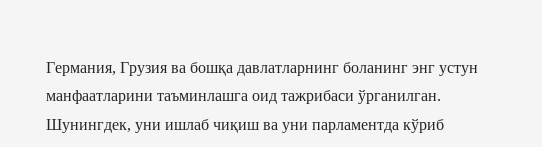Германия, Грузия ва бошқа давлатларнинг боланинг энг устун манфаатларини таъминлашга оид тажрибаси ўрганилган. Шунингдек, уни ишлаб чиқиш ва уни парламентда кўриб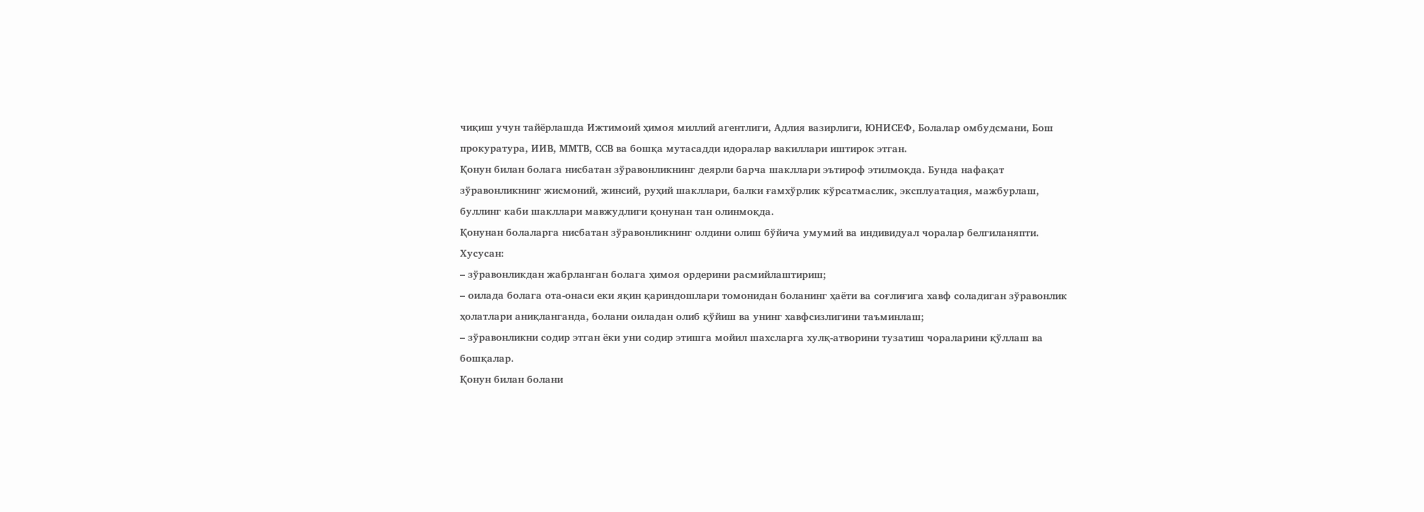чиқиш учун тайёрлашда Ижтимоий ҳимоя миллий агентлиги, Адлия вазирлиги, ЮНИСЕФ, Болалар омбудсмани, Бош прокуратура, ИИВ, ММТВ, ССВ ва бошқа мутасадди идоралар вакиллари иштирок этган.
Қонун билан болага нисбатан зўравонликнинг деярли барча шакллари эътироф этилмоқда. Бунда нафақат зўравонликнинг жисмоний, жинсий, руҳий шакллари, балки ғамхўрлик кўрсатмаслик, эксплуатация, мажбурлаш, буллинг каби шакллари мавжудлиги қонунан тан олинмоқда.
Қонунан болаларга нисбатан зўравонликнинг олдини олиш бўйича умумий ва индивидуал чоралар белгиланяпти.
Хусусан:
– зўравонликдан жабрланган болага ҳимоя ордерини расмийлаштириш;
– оилада болага ота-онаси еки яқин қариндошлари томонидан боланинг ҳаёти ва соғлиғига хавф соладиган зўравонлик ҳолатлари аниқланганда, болани оиладан олиб қўйиш ва унинг хавфсизлигини таъминлаш;
– зўравонликни содир этган ёки уни содир этишга мойил шахсларга хулқ-атворини тузатиш чораларини қўллаш ва бошқалар.
Қонун билан болани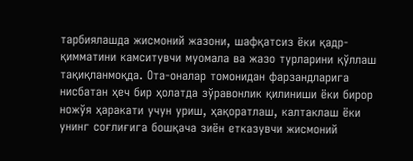тарбиялашда жисмоний жазони, шафқатсиз ёки қадр-қимматини камситувчи муомала ва жазо турларини қўллаш тақиқланмоқда. Ота-оналар томонидан фарзандларига нисбатан ҳеч бир ҳолатда зўравонлик қилиниши ёки бирор ножўя ҳаракати учун уриш, ҳақоратлаш, калтаклаш ёки унинг соғлиғига бошқача зиён етказувчи жисмоний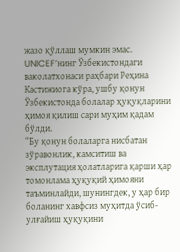жазо қўллаш мумкин эмас.
UNICEF’нинг Ўзбекистондаги ваколатхонаси раҳбари Реҳина Кастижиога кўра, ушбу қонун Ўзбекистонда болалар ҳуқуқларини ҳимоя қилиш сари муҳим қадам бўлди.
“Бу қонун болаларга нисбатан зўравонлик, камситиш ва эксплутация ҳолатларига қарши ҳар томонлама ҳуқуқий ҳимояни таъминлайди, шунингдек, у ҳар бир боланинг хавфсиз муҳитда ўсиб-улғайиш ҳуқуқини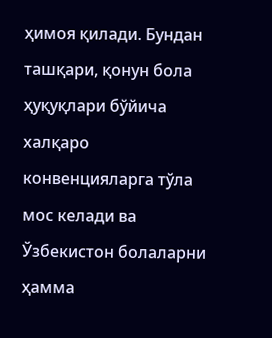ҳимоя қилади. Бундан ташқари, қонун бола ҳуқуқлари бўйича халқаро конвенцияларга тўла мос келади ва Ўзбекистон болаларни ҳамма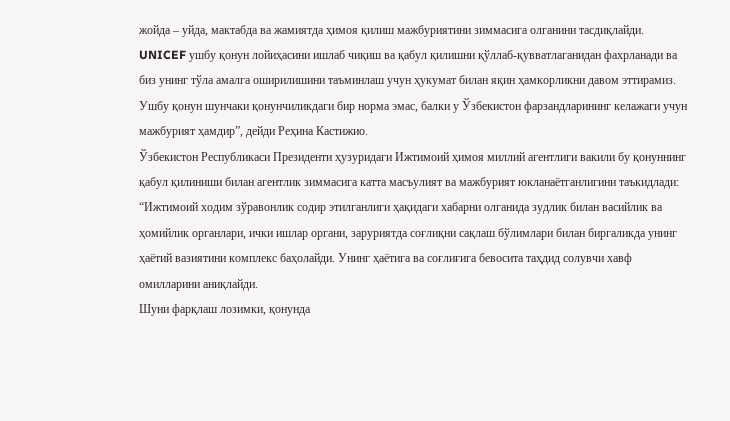жойда – уйда, мактабда ва жамиятда ҳимоя қилиш мажбуриятини зиммасига олганини тасдиқлайди.
UNICEF ушбу қонун лойиҳасини ишлаб чиқиш ва қабул қилишни қўллаб-қувватлаганидан фахрланади ва биз унинг тўла амалга оширилишини таъминлаш учун ҳукумат билан яқин ҳамкорликни давом эттирамиз.
Ушбу қонун шунчаки қонунчиликдаги бир норма эмас, балки у Ўзбекистон фарзандларининг келажаги учун мажбурият ҳамдир”, дейди Реҳина Кастижио.
Ўзбекистон Республикаси Президенти ҳузуридаги Ижтимоий ҳимоя миллий агентлиги вакили бу қонуннинг қабул қилиниши билан агентлик зиммасига катта масъулият ва мажбурият юкланаётганлигини таъкидлади:
“Ижтимоий ходим зўравонлик содир этилганлиги ҳақидаги хабарни олганида зудлик билан васийлик ва ҳомийлик органлари, ички ишлар органи, заруриятда соғлиқни сақлаш бўлимлари билан биргаликда унинг ҳаётий вазиятини комплекс баҳолайди. Унинг ҳаётига ва соғлиғига бевосита таҳдид солувчи хавф омилларини аниқлайди.
Шуни фарқлаш лозимки, қонунда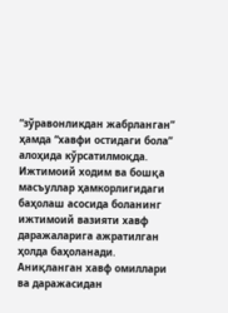“зўравонликдан жабрланган” ҳамда “хавфи остидаги бола” алоҳида кўрсатилмоқда. Ижтимоий ходим ва бошқа масъуллар ҳамкорлигидаги баҳолаш асосида боланинг ижтимоий вазияти хавф даражаларига ажратилган ҳолда баҳоланади. Аниқланган хавф омиллари ва даражасидан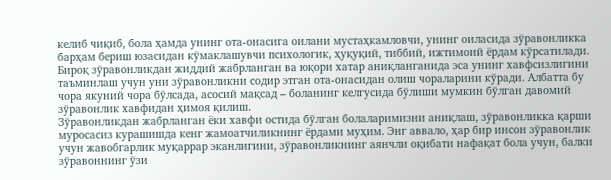келиб чиқиб, бола ҳамда унинг ота-онасига оилани мустаҳкамловчи, унинг оиласида зўравонликка барҳам бериш юзасидан кўмаклашувчи психологик, ҳуқуқий, тиббий, ижтимоий ёрдам кўрсатилади.
Бироқ зўравонликдан жиддий жабрланган ва юқори хатар аниқланганида эса унинг хавфсизлигини таъминлаш учун уни зўравонликни содир этган ота-онасидан олиш чораларини кўради. Албатта бу чора якуний чора бўлсада, асосий мақсад – боланинг келгусида бўлиши мумкин бўлган давомий зўравонлик хавфидан ҳимоя қилиш.
Зўравонликдан жабрланган ёки хавфи остида бўлган болаларимизни аниқлаш, зўравонликка қарши муросасиз курашишда кенг жамоатчиликнинг ёрдами муҳим. Энг аввало, ҳар бир инсон зўравонлик учун жавобгарлик муқаррар эканлигини, зўравонликнинг аянчли оқибати нафақат бола учун, балки зўравоннинг ўзи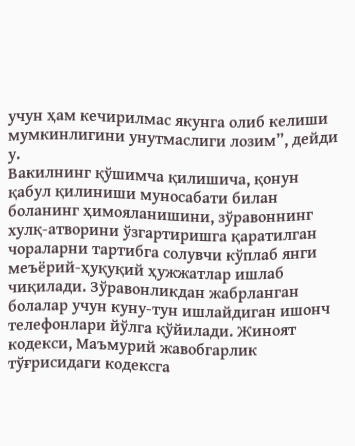учун ҳам кечирилмас якунга олиб келиши мумкинлигини унутмаслиги лозим”, дейди у.
Вакилнинг қўшимча қилишича, қонун қабул қилиниши муносабати билан боланинг ҳимояланишини, зўравоннинг хулқ-атворини ўзгартиришга қаратилган чораларни тартибга солувчи кўплаб янги меъёрий-ҳуқуқий ҳужжатлар ишлаб чиқилади. Зўравонликдан жабрланган болалар учун куну-тун ишлайдиган ишонч телефонлари йўлга қўйилади. Жиноят кодекси, Маъмурий жавобгарлик тўғрисидаги кодексга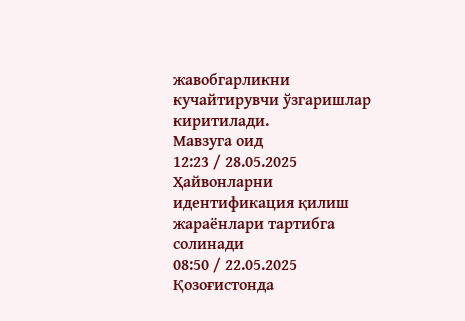жавобгарликни кучайтирувчи ўзгаришлар киритилади.
Мавзуга оид
12:23 / 28.05.2025
Ҳайвонларни идентификация қилиш жараёнлари тартибга солинади
08:50 / 22.05.2025
Қозоғистонда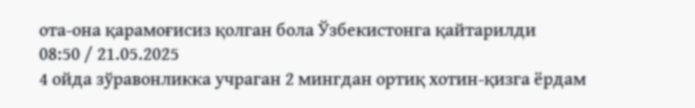ота-она қарамоғисиз қолган бола Ўзбекистонга қайтарилди
08:50 / 21.05.2025
4 ойда зўравонликка учраган 2 мингдан ортиқ хотин-қизга ёрдам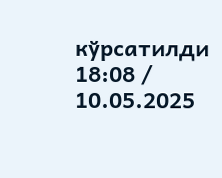кўрсатилди
18:08 / 10.05.2025